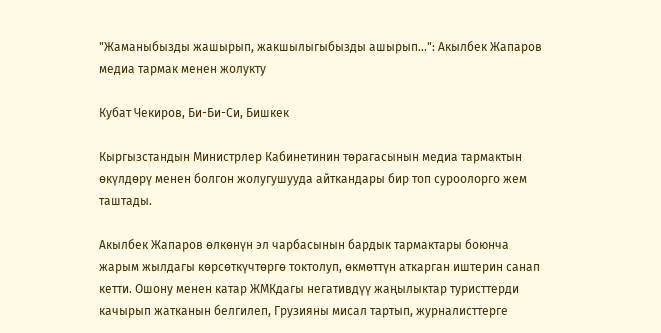"Жаманыбызды жашырып, жакшылыгыбызды ашырып...": Акылбек Жапаров медиа тармак менен жолукту

Кубат Чекиров, Би-Би-Си, Бишкек

Кыргызстандын Министрлер Кабинетинин төрагасынын медиа тармактын өкүлдөрү менен болгон жолугушууда айткандары бир топ суроолорго жем таштады.

Акылбек Жапаров өлкөнүн эл чарбасынын бардык тармактары боюнча жарым жылдагы көрсөткүчтөргө токтолуп, өкмөттүн аткарган иштерин санап кетти. Ошону менен катар ЖМКдагы негативдүү жаңылыктар туристтерди качырып жатканын белгилеп, Грузияны мисал тартып, журналисттерге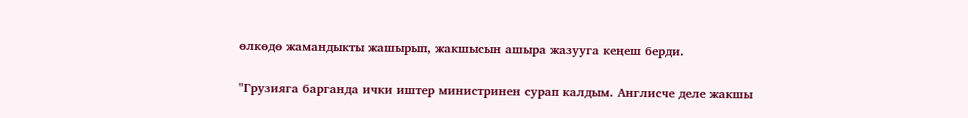өлкөдө жамандыкты жашырып, жакшысын ашыра жазууга кеңеш берди.

"Грузияга барганда ички иштер министринен сурап калдым. Англисче деле жакшы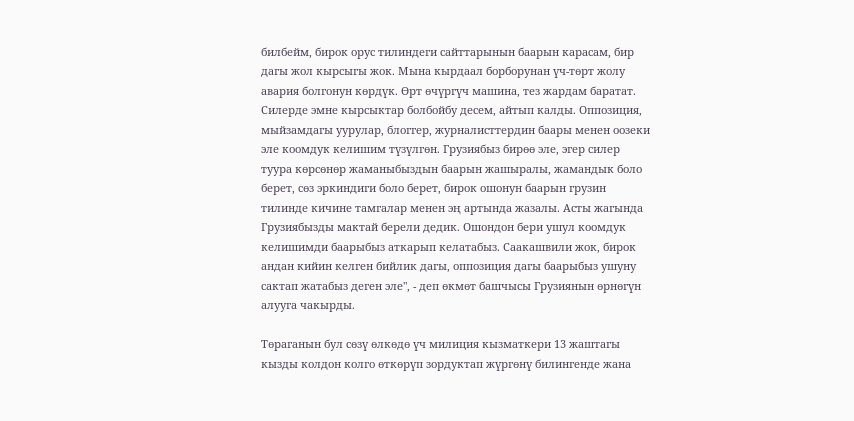билбейм, бирок орус тилиндеги сайттарынын баарын карасам, бир дагы жол кырсыгы жок. Мына кырдаал борборунан үч-төрт жолу авария болгонун көрдүк. Өрт өчүргүч машина, тез жардам баратат. Силерде эмне кырсыктар болбойбу десем, айтып калды. Оппозиция, мыйзамдагы уурулар, блоггер, журналисттердин баары менен оозеки эле коомдук келишим түзүлгөн. Грузиябыз бирөө эле, эгер силер туура көрсөнөр жаманыбыздын баарын жашыралы, жамандык боло берет, сөз эркиндиги боло берет, бирок ошонун баарын грузин тилинде кичине тамгалар менен эң артында жазалы. Асты жагында Грузиябызды мактай берели дедик. Ошондон бери ушул коомдук келишимди баарыбыз аткарып келатабыз. Саакашвили жок, бирок андан кийин келген бийлик дагы, оппозиция дагы баарыбыз ушуну сактап жатабыз деген эле", - деп өкмөт башчысы Грузиянын өрнөгүн алууга чакырды.

Төраганын бул сөзү өлкөдө үч милиция кызматкери 13 жаштагы кызды колдон колго өткөрүп зордуктап жүргөнү билингенде жана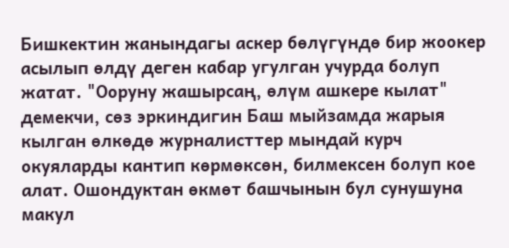Бишкектин жанындагы аскер бөлүгүндө бир жоокер асылып өлдү деген кабар угулган учурда болуп жатат. "Ооруну жашырсаң, өлүм ашкере кылат" демекчи, сөз эркиндигин Баш мыйзамда жарыя кылган өлкөдө журналисттер мындай курч окуяларды кантип көрмөксөн, билмексен болуп кое алат. Ошондуктан өкмөт башчынын бул сунушуна макул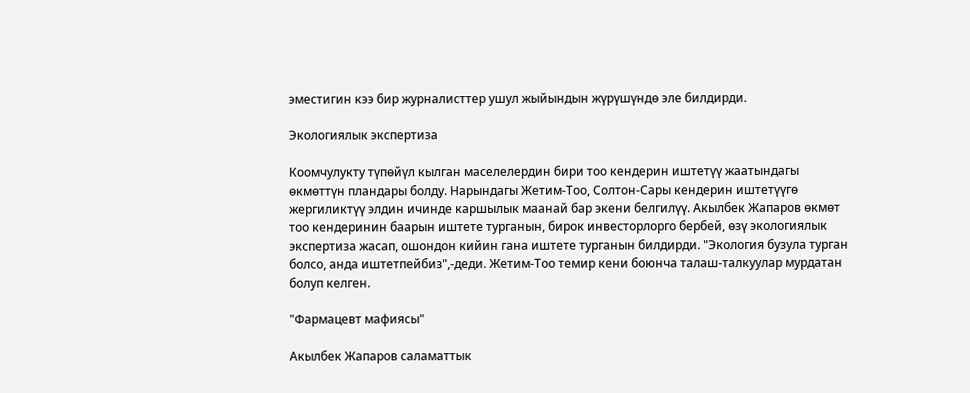эместигин кээ бир журналисттер ушул жыйындын жүрүшүндө эле билдирди.

Экологиялык экспертиза

Коомчулукту түпөйүл кылган маселелердин бири тоо кендерин иштетүү жаатындагы өкмөттүн пландары болду. Нарындагы Жетим-Тоо, Солтон-Сары кендерин иштетүүгө жергиликтүү элдин ичинде каршылык маанай бар экени белгилүү. Акылбек Жапаров өкмөт тоо кендеринин баарын иштете турганын, бирок инвесторлорго бербей, өзү экологиялык экспертиза жасап, ошондон кийин гана иштете турганын билдирди. "Экология бузула турган болсо, анда иштетпейбиз",-деди. Жетим-Тоо темир кени боюнча талаш-талкуулар мурдатан болуп келген.

"Фармацевт мафиясы"

Акылбек Жапаров саламаттык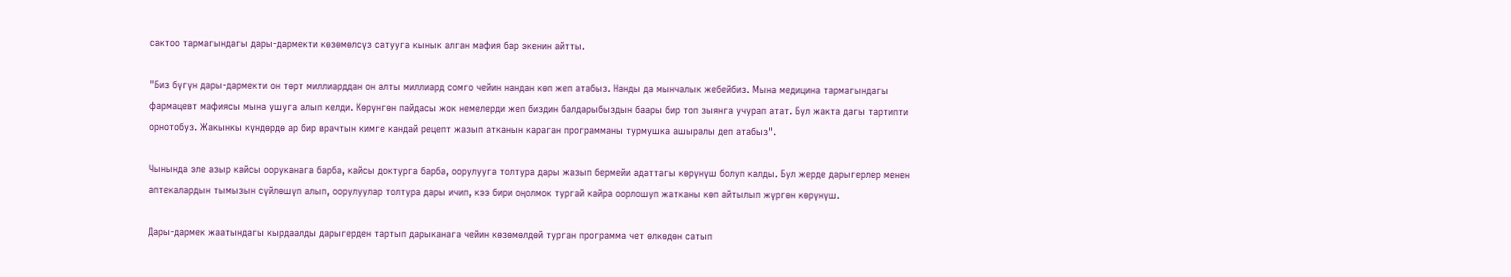сактоо тармагындагы дары-дармекти көзөмөлсүз сатууга кынык алган мафия бар экенин айтты.

"Биз бүгүн дары-дармекти он төрт миллиарддан он алты миллиард сомго чейин нандан көп жеп атабыз. Нанды да мынчалык жебейбиз. Мына медицина тармагындагы фармацевт мафиясы мына ушуга алып келди. Көрүнгөн пайдасы жок немелерди жеп биздин балдарыбыздын баары бир топ зыянга учурап атат. Бул жакта дагы тартипти орнотобуз. Жакынкы күндөрдө ар бир врачтын кимге кандай рецепт жазып атканын караган программаны турмушка ашыралы деп атабыз".

Чынында эле азыр кайсы ооруканага барба, кайсы доктурга барба, оорулууга толтура дары жазып бермейи адаттагы көрүнүш болуп калды. Бул жерде дарыгерлер менен аптекалардын тымызын сүйлөшүп алып, оорулуулар толтура дары ичип, кээ бири оңолмок тургай кайра оорлошуп жатканы көп айтылып жүргөн көрүнүш.

Дары-дармек жаатындагы кырдаалды дарыгерден тартып дарыканага чейин көзөмөлдөй турган программа чет өлкөдөн сатып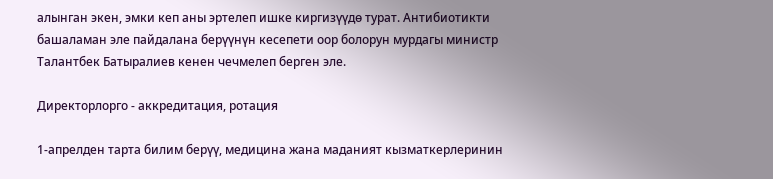алынган экен, эмки кеп аны эртелеп ишке киргизүүдө турат. Антибиотикти башаламан эле пайдалана берүүнүн кесепети оор болорун мурдагы министр Талантбек Батыралиев кенен чечмелеп берген эле.

Директорлорго - аккредитация, ротация

1-апрелден тарта билим берүү, медицина жана маданият кызматкерлеринин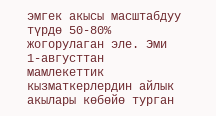эмгек акысы масштабдуу түрдө 50-80% жогорулаган эле. Эми 1-августтан мамлекеттик кызматкерлердин айлык акылары көбөйө турган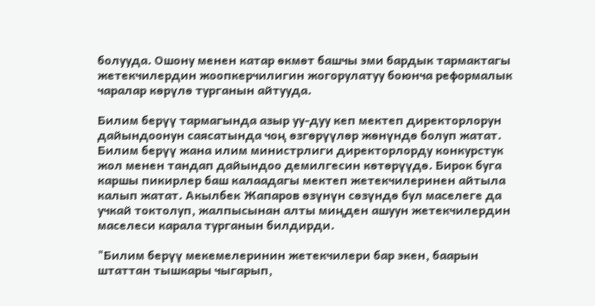болууда. Ошону менен катар өкмөт башчы эми бардык тармактагы жетекчилердин жоопкерчилигин жогорулатуу боюнча реформалык чаралар көрүлө турганын айтууда.

Билим берүү тармагында азыр уу-дуу кеп мектеп директорлорун дайындоонун саясатында чоң өзгөрүүлөр жөнүндө болуп жатат. Билим берүү жана илим министрлиги директорлорду конкурстук жол менен тандап дайындоо демилгесин көтөрүүдө. Бирок буга каршы пикирлер баш калаадагы мектеп жетекчилеринен айтыла калып жатат. Акылбек Жапаров өзүнүн сөзүндө бул маселеге да учкай токтолуп, жалпысынан алты миңден ашуун жетекчилердин маселеси карала турганын билдирди.

"Билим берүү мекемелеринин жетекчилери бар экен, баарын штаттан тышкары чыгарып,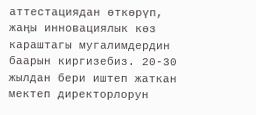аттестациядан өткөрүп, жаңы инновациялык көз караштагы мугалимдердин баарын киргизебиз. 20-30 жылдан бери иштеп жаткан мектеп директорлорун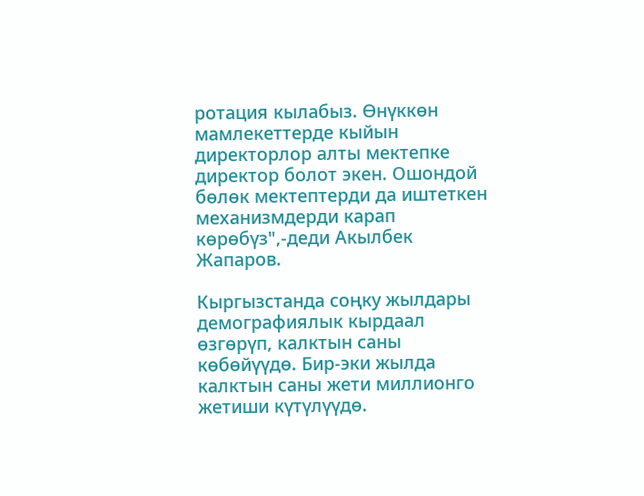ротация кылабыз. Өнүккөн мамлекеттерде кыйын директорлор алты мектепке директор болот экен. Ошондой бөлөк мектептерди да иштеткен механизмдерди карап көрөбүз",-деди Акылбек Жапаров.

Кыргызстанда соңку жылдары демографиялык кырдаал өзгөрүп, калктын саны көбөйүүдө. Бир-эки жылда калктын саны жети миллионго жетиши күтүлүүдө.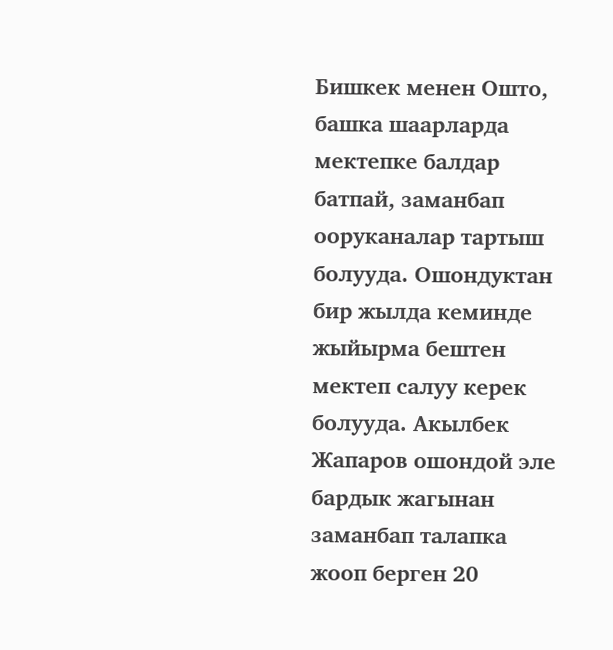Бишкек менен Ошто, башка шаарларда мектепке балдар батпай, заманбап ооруканалар тартыш болууда. Ошондуктан бир жылда кеминде жыйырма бештен мектеп салуу керек болууда. Акылбек Жапаров ошондой эле бардык жагынан заманбап талапка жооп берген 20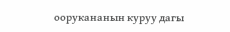оорукананын куруу дагы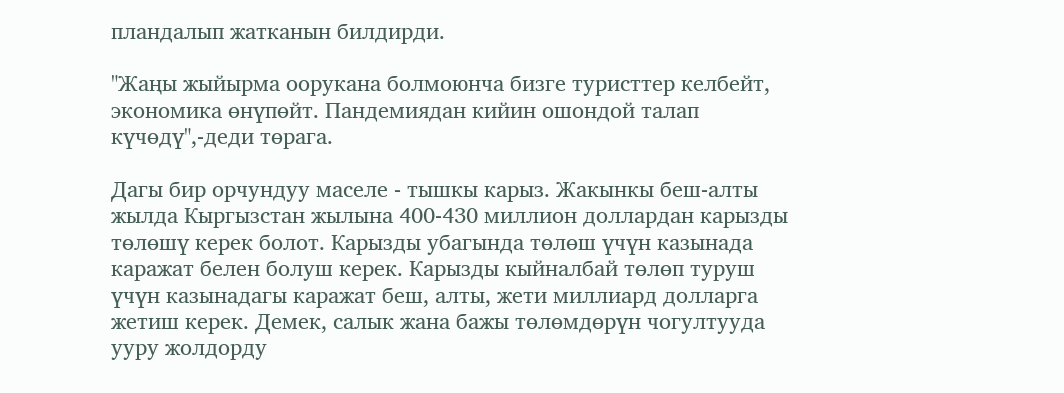пландалып жатканын билдирди.

"Жаңы жыйырма оорукана болмоюнча бизге туристтер келбейт, экономика өнүпөйт. Пандемиядан кийин ошондой талап күчөдү",-деди төрага.

Дагы бир орчундуу маселе - тышкы карыз. Жакынкы беш-алты жылда Кыргызстан жылына 400-430 миллион доллардан карызды төлөшү керек болот. Карызды убагында төлөш үчүн казынада каражат белен болуш керек. Карызды кыйналбай төлөп туруш үчүн казынадагы каражат беш, алты, жети миллиард долларга жетиш керек. Демек, салык жана бажы төлөмдөрүн чогултууда ууру жолдорду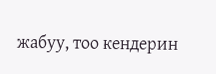жабуу, тоо кендерин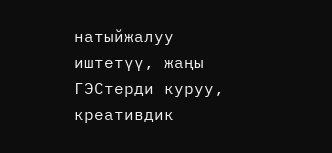натыйжалуу иштетүү, жаңы ГЭСтерди куруу, креативдик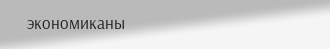экономиканы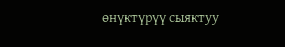өнүктүрүү сыяктуу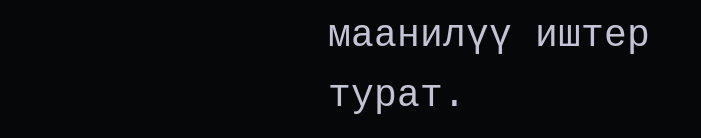маанилүү иштер турат.